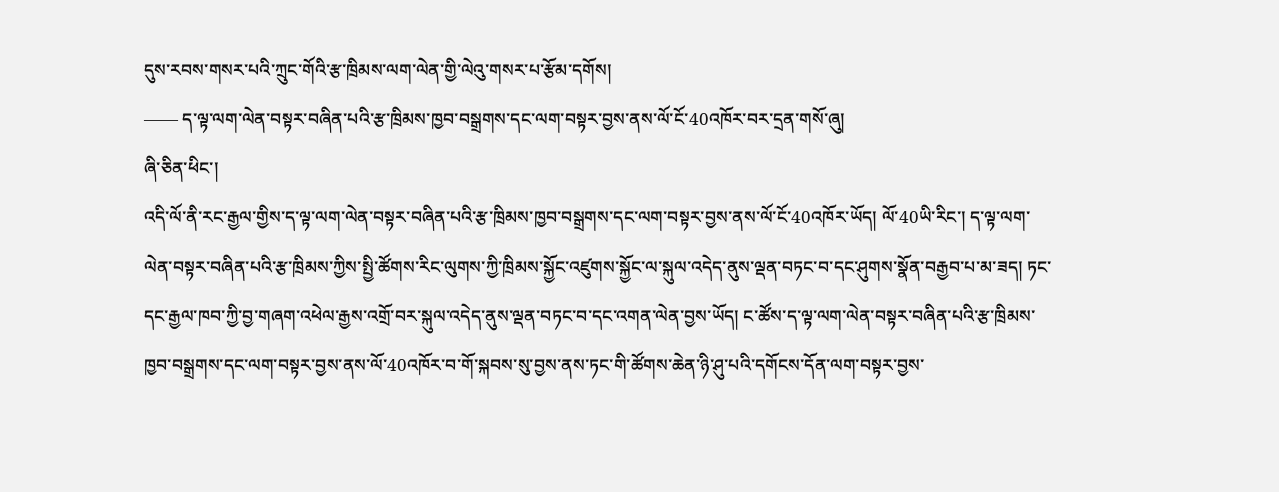དུས་རབས་གསར་པའི་ཀྲུང་གོའི་རྩ་ཁྲིམས་ལག་ལེན་གྱི་ལེའུ་གསར་པ་རྩོམ་དགོས།
—— ད་ལྟ་ལག་ལེན་བསྟར་བཞིན་པའི་རྩ་ཁྲིམས་ཁྱབ་བསྒྲགས་དང་ལག་བསྟར་བྱས་ནས་ལོ་ངོ་40འཁོར་བར་དྲན་གསོ་ཞུ།
ཞི་ཅིན་ཕིང་།
འདི་ལོ་ནི་རང་རྒྱལ་གྱིས་ད་ལྟ་ལག་ལེན་བསྟར་བཞིན་པའི་རྩ་ཁྲིམས་ཁྱབ་བསྒྲགས་དང་ལག་བསྟར་བྱས་ནས་ལོ་ངོ་40འཁོར་ཡོད། ལོ་40ཡི་རིང་། ད་ལྟ་ལག་ལེན་བསྟར་བཞིན་པའི་རྩ་ཁྲིམས་ཀྱིས་སྤྱི་ཚོགས་རིང་ལུགས་ཀྱི་ཁྲིམས་སྐྱོང་འཛུགས་སྐྱོང་ལ་སྐུལ་འདེད་ནུས་ལྡན་བཏང་བ་དང་ཤུགས་སྣོན་བརྒྱབ་པ་མ་ཟད། ཏང་དང་རྒྱལ་ཁབ་ཀྱི་བྱ་གཞག་འཕེལ་རྒྱས་འགྲོ་བར་སྐུལ་འདེད་ནུས་ལྡན་བཏང་བ་དང་འགན་ལེན་བྱས་ཡོད། ང་ཚོས་ད་ལྟ་ལག་ལེན་བསྟར་བཞིན་པའི་རྩ་ཁྲིམས་ཁྱབ་བསྒྲགས་དང་ལག་བསྟར་བྱས་ནས་ལོ་40འཁོར་བ་གོ་སྐབས་སུ་བྱས་ནས་ཏང་གི་ཚོགས་ཆེན་ཉི་ཤུ་པའི་དགོངས་དོན་ལག་བསྟར་བྱས་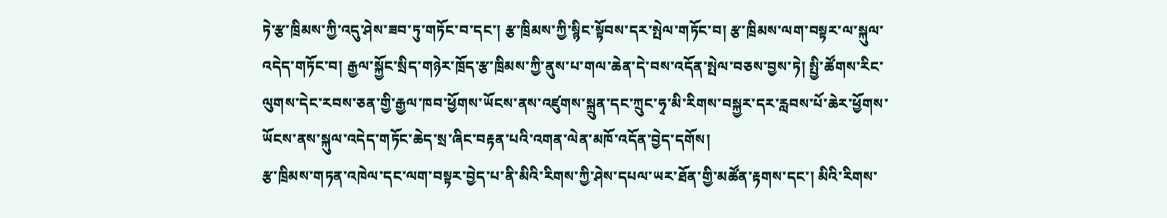ཏེ་རྩ་ཁྲིམས་ཀྱི་འདུ་ཤེས་ཟབ་ཏུ་གཏོང་བ་དང་། རྩ་ཁྲིམས་ཀྱི་སྙིང་སྟོབས་དར་སྤེལ་གཏོང་བ། རྩ་ཁྲིམས་ལག་བསྟར་ལ་སྐུལ་འདེད་གཏོང་བ། རྒྱལ་སྐྱོང་སྲིད་གཉེར་ཁྲོད་རྩ་ཁྲིམས་ཀྱི་ནུས་པ་གལ་ཆེན་དེ་བས་འདོན་སྤེལ་བཅས་བྱས་ཏེ། སྤྱི་ཚོགས་རིང་ལུགས་དེང་རབས་ཅན་གྱི་རྒྱལ་ཁབ་ཕྱོགས་ཡོངས་ནས་འཛུགས་སྐྲུན་དང་ཀྲུང་ཧྭ་མི་རིགས་བསྐྱར་དར་རླབས་པོ་ཆེར་ཕྱོགས་ཡོངས་ནས་སྐུལ་འདེད་གཏོང་ཆེད་སྲ་ཞིང་བརྟན་པའི་འགན་ལེན་མཁོ་འདོན་བྱེད་དགོས།
རྩ་ཁྲིམས་གཏན་འཁེལ་དང་ལག་བསྟར་བྱེད་པ་ནི་མིའི་རིགས་ཀྱི་ཤེས་དཔལ་ཡར་ཐོན་གྱི་མཚོན་རྟགས་དང་། མིའི་རིགས་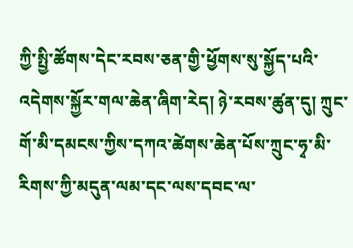ཀྱི་སྤྱི་ཚོགས་དེང་རབས་ཅན་གྱི་ཕྱོགས་སུ་སྐྱོད་པའི་འདེགས་སྐྱོར་གལ་ཆེན་ཞིག་རེད། ཉེ་རབས་ཚུན་དུ། ཀྲུང་གོ་མི་དམངས་ཀྱིས་དཀའ་ཚེགས་ཆེན་པོས་ཀྲུང་ཧྭ་མི་རིགས་ཀྱི་མདུན་ལམ་དང་ལས་དབང་ལ་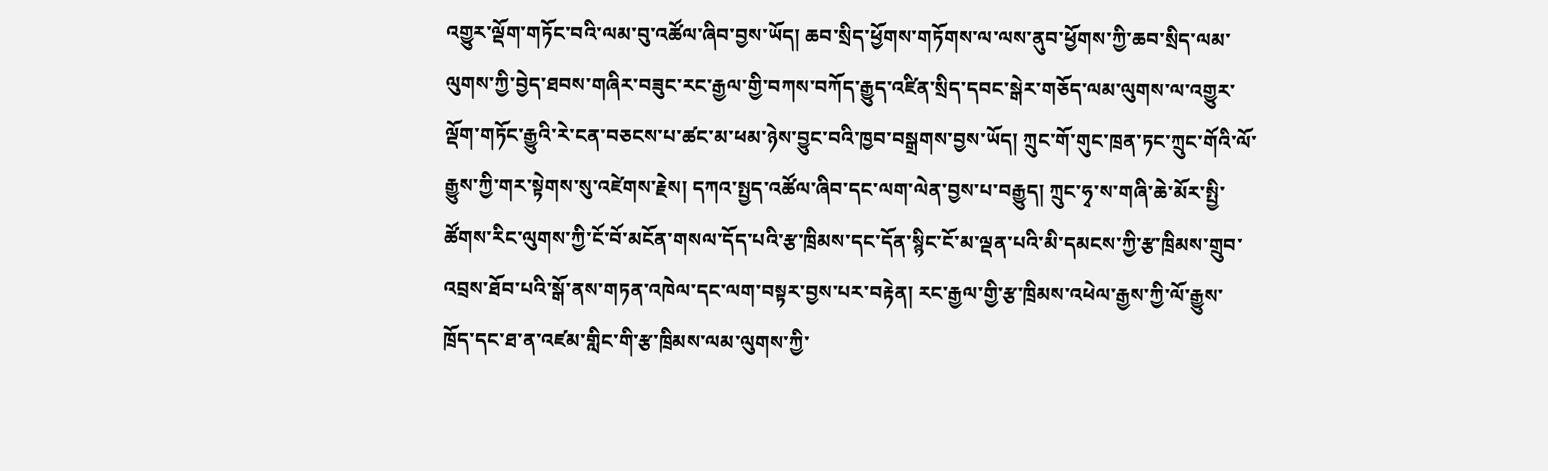འགྱུར་ལྡོག་གཏོང་བའི་ལམ་བུ་འཚོལ་ཞིབ་བྱས་ཡོད། ཆབ་སྲིད་ཕྱོགས་གཏོགས་ལ་ལས་ནུབ་ཕྱོགས་ཀྱི་ཆབ་སྲིད་ལམ་ལུགས་ཀྱི་བྱེད་ཐབས་གཞིར་བཟུང་རང་རྒྱལ་གྱི་བཀས་བཀོད་རྒྱུད་འཛིན་སྲིད་དབང་སྒེར་གཅོད་ལམ་ལུགས་ལ་འགྱུར་ལྡོག་གཏོང་རྒྱུའི་རེ་ངན་བཅངས་པ་ཚང་མ་ཕམ་ཉེས་བྱུང་བའི་ཁྱབ་བསྒྲགས་བྱས་ཡོད། ཀྲུང་གོ་གུང་ཁྲན་ཏང་ཀྲུང་གོའི་ལོ་རྒྱུས་ཀྱི་གར་སྟེགས་སུ་འཛེགས་རྗེས། དཀའ་སྤྱད་འཚོལ་ཞིབ་དང་ལག་ལེན་བྱས་པ་བརྒྱུད། ཀྲུང་ཧྭ་ས་གཞི་ཆེ་མོར་སྤྱི་ཚོགས་རིང་ལུགས་ཀྱི་ངོ་བོ་མངོན་གསལ་དོད་པའི་རྩ་ཁྲིམས་དང་དོན་སྙིང་ངོ་མ་ལྡན་པའི་མི་དམངས་ཀྱི་རྩ་ཁྲིམས་གྲུབ་འབྲས་ཐོབ་པའི་སྒོ་ནས་གཏན་འཁེལ་དང་ལག་བསྟར་བྱས་པར་བརྟེན། རང་རྒྱལ་གྱི་རྩ་ཁྲིམས་འཕེལ་རྒྱས་ཀྱི་ལོ་རྒྱུས་ཁྲོད་དང་ཐ་ན་འཛམ་གླིང་གི་རྩ་ཁྲིམས་ལམ་ལུགས་ཀྱི་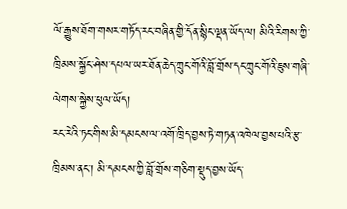ལོ་རྒྱུས་ཐོག་གསར་གཏོད་རང་བཞིན་གྱི་དོན་སྙིང་ལྡན་ཡོད་ལ། མིའི་རིགས་ཀྱི་ཁྲིམས་སྐྱོང་ཤེས་དཔལ་ཡར་ཐོན་ཆེད་ཀྲུང་གོའི་བློ་གྲོས་དང་ཀྲུང་གོའི་ཇུས་གཞི་ལེགས་སྐྱེས་ཕུལ་ཡོད།
རང་རེའི་ཏང་གིས་མི་དམངས་ལ་འགོ་ཁྲིད་བྱས་ཏེ་གཏན་འཁེལ་བྱས་པའི་རྩ་ཁྲིམས་ནང་། མི་དམངས་ཀྱི་བློ་གྲོས་གཅིག་སྡུད་བྱས་ཡོད་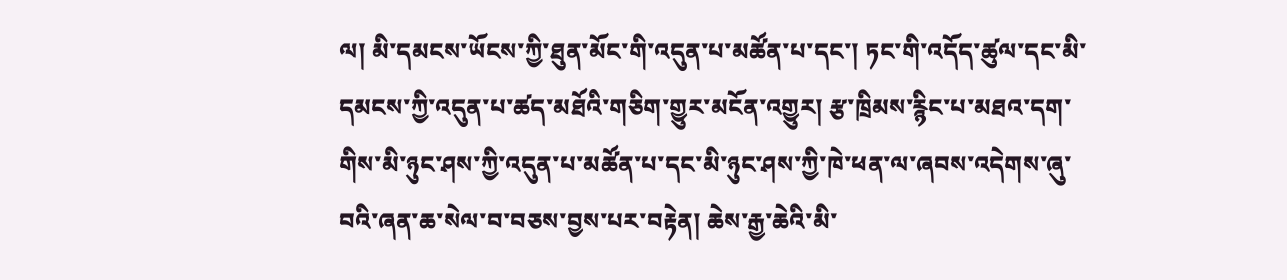ལ། མི་དམངས་ཡོངས་ཀྱི་ཐུན་མོང་གི་འདུན་པ་མཚོན་པ་དང་། ཏང་གི་འདོད་ཚུལ་དང་མི་དམངས་ཀྱི་འདུན་པ་ཚད་མཐོའི་གཅིག་གྱུར་མངོན་འགྱུར། རྩ་ཁྲིམས་རྙིང་པ་མཐའ་དག་གིས་མི་ཉུང་ཤས་ཀྱི་འདུན་པ་མཚོན་པ་དང་མི་ཉུང་ཤས་ཀྱི་ཁེ་ཕན་ལ་ཞབས་འདེགས་ཞུ་བའི་ཞན་ཆ་སེལ་བ་བཅས་བྱས་པར་བརྟེན། ཆེས་རྒྱ་ཆེའི་མི་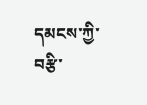དམངས་ཀྱི་བརྩི་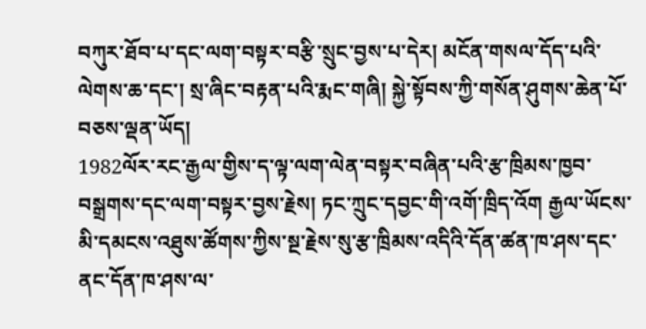བཀུར་ཐོབ་པ་དང་ལག་བསྟར་བརྩི་སྲུང་བྱས་པ་དེར། མངོན་གསལ་དོད་པའི་ལེགས་ཆ་དང་། སྲ་ཞིང་བརྟན་པའི་རྨང་གཞི། སྐྱེ་སྟོབས་ཀྱི་གསོན་ཤུགས་ཆེན་པོ་བཅས་ལྡན་ཡོད།
1982ལོར་རང་རྒྱལ་གྱིས་ད་ལྟ་ལག་ལེན་བསྟར་བཞིན་པའི་རྩ་ཁྲིམས་ཁྱབ་བསྒྲགས་དང་ལག་བསྟར་བྱས་རྗེས། ཏང་ཀྲུང་དབྱང་གི་འགོ་ཁྲིད་འོག རྒྱལ་ཡོངས་མི་དམངས་འཐུས་ཚོགས་ཀྱིས་སྔ་རྗེས་སུ་རྩ་ཁྲིམས་འདིའི་དོན་ཚན་ཁ་ཤས་དང་ནང་དོན་ཁ་ཤས་ལ་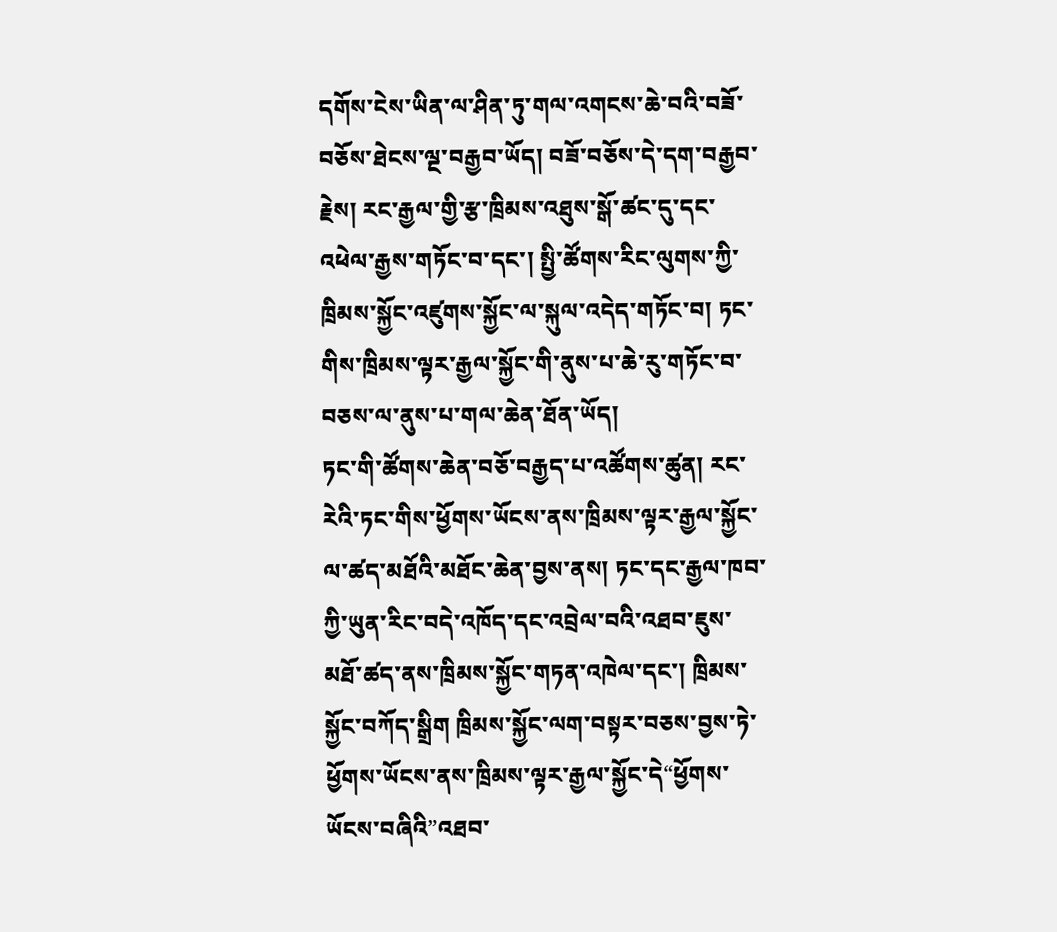དགོས་ངེས་ཡིན་ལ་ཤིན་ཏུ་གལ་འགངས་ཆེ་བའི་བཟོ་བཅོས་ཐེངས་ལྔ་བརྒྱབ་ཡོད། བཟོ་བཅོས་དེ་དག་བརྒྱབ་རྗེས། རང་རྒྱལ་གྱི་རྩ་ཁྲིམས་འཐུས་སྒོ་ཚང་དུ་དང་འཕེལ་རྒྱས་གཏོང་བ་དང་། སྤྱི་ཚོགས་རིང་ལུགས་ཀྱི་ཁྲིམས་སྐྱོང་འཛུགས་སྐྱོང་ལ་སྐུལ་འདེད་གཏོང་བ། ཏང་གིས་ཁྲིམས་ལྟར་རྒྱལ་སྐྱོང་གི་ནུས་པ་ཆེ་རུ་གཏོང་བ་བཅས་ལ་ནུས་པ་གལ་ཆེན་ཐོན་ཡོད།
ཏང་གི་ཚོགས་ཆེན་བཅོ་བརྒྱད་པ་འཚོགས་ཚུན། རང་རེའི་ཏང་གིས་ཕྱོགས་ཡོངས་ནས་ཁྲིམས་ལྟར་རྒྱལ་སྐྱོང་ལ་ཚད་མཐོའི་མཐོང་ཆེན་བྱས་ནས། ཏང་དང་རྒྱལ་ཁབ་ཀྱི་ཡུན་རིང་བདེ་འཁོད་དང་འབྲེལ་བའི་འཐབ་ཇུས་མཐོ་ཚད་ནས་ཁྲིམས་སྐྱོང་གཏན་འཁེལ་དང་། ཁྲིམས་སྐྱོང་བཀོད་སྒྲིག ཁྲིམས་སྐྱོང་ལག་བསྟར་བཅས་བྱས་ཏེ་ཕྱོགས་ཡོངས་ནས་ཁྲིམས་ལྟར་རྒྱལ་སྐྱོང་དེ“ཕྱོགས་ཡོངས་བཞིའི”འཐབ་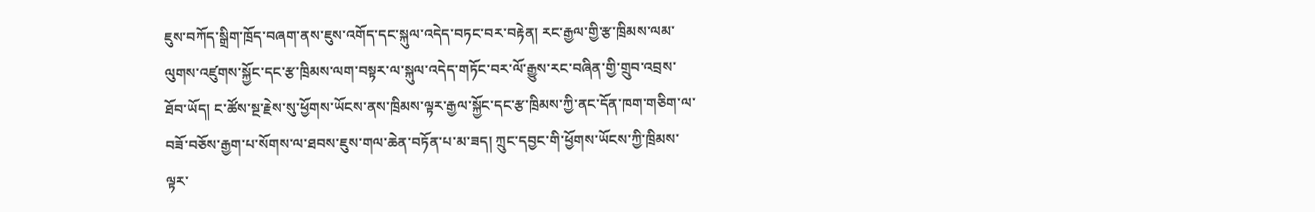ཇུས་བཀོད་སྒྲིག་ཁྲོད་བཞག་ནས་ཇུས་འགོད་དང་སྐུལ་འདེད་བཏང་བར་བརྟེན། རང་རྒྱལ་གྱི་རྩ་ཁྲིམས་ལམ་ལུགས་འཛུགས་སྐྱོང་དང་རྩ་ཁྲིམས་ལག་བསྟར་ལ་སྐུལ་འདེད་གཏོང་བར་ལོ་རྒྱུས་རང་བཞིན་གྱི་གྲུབ་འབྲས་ཐོབ་ཡོད། ང་ཚོས་སྔ་རྗེས་སུ་ཕྱོགས་ཡོངས་ནས་ཁྲིམས་ལྟར་རྒྱལ་སྐྱོང་དང་རྩ་ཁྲིམས་ཀྱི་ནང་དོན་ཁག་གཅིག་ལ་བཟོ་བཅོས་རྒྱག་པ་སོགས་ལ་ཐབས་ཇུས་གལ་ཆེན་བཏོན་པ་མ་ཟད། ཀྲུང་དབྱང་གི་ཕྱོགས་ཡོངས་ཀྱི་ཁྲིམས་ལྟར་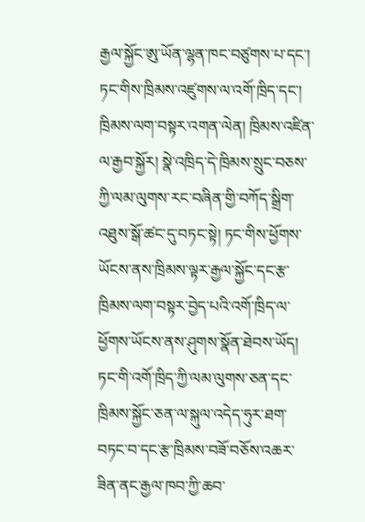རྒྱལ་སྐྱོང་ཨུ་ཡོན་ལྷན་ཁང་བཙུགས་པ་དང་། ཏང་གིས་ཁྲིམས་འཛུགས་ལ་འགོ་ཁྲིད་དང་། ཁྲིམས་ལག་བསྟར་འགན་ལེན། ཁྲིམས་འཛིན་ལ་རྒྱབ་སྐྱོར། སྣེ་འཁྲིད་དེ་ཁྲིམས་སྲུང་བཅས་ཀྱི་ལམ་ལུགས་རང་བཞིན་གྱི་བཀོད་སྒྲིག་འཐུས་སྒོ་ཚང་དུ་བཏང་སྟེ། ཏང་གིས་ཕྱོགས་ཡོངས་ནས་ཁྲིམས་ལྟར་རྒྱལ་སྐྱོང་དང་རྩ་ཁྲིམས་ལག་བསྟར་བྱེད་པའི་འགོ་ཁྲིད་ལ་ཕྱོགས་ཡོངས་ནས་ཤུགས་སྣོན་ཐེབས་ཡོད། ཏང་གི་འགོ་ཁྲིད་ཀྱི་ལམ་ལུགས་ཅན་དང་ཁྲིམས་སྐྱོང་ཅན་ལ་སྐུལ་འདེད་ཧུར་ཐག་བཏང་བ་དང་རྩ་ཁྲིམས་བཟོ་བཅོས་འཆར་ཟིན་ནང་རྒྱལ་ཁབ་ཀྱི་ཆབ་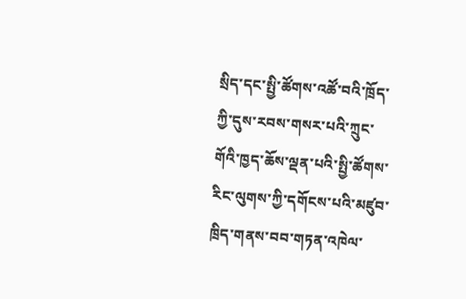སྲིད་དང་སྤྱི་ཚོགས་འཚོ་བའི་ཁྲོད་ཀྱི་དུས་རབས་གསར་པའི་ཀྲུང་གོའི་ཁྱད་ཆོས་ལྡན་པའི་སྤྱི་ཚོགས་རིང་ལུགས་ཀྱི་དགོངས་པའི་མཛུབ་ཁྲིད་གནས་བབ་གཏན་འཁེལ་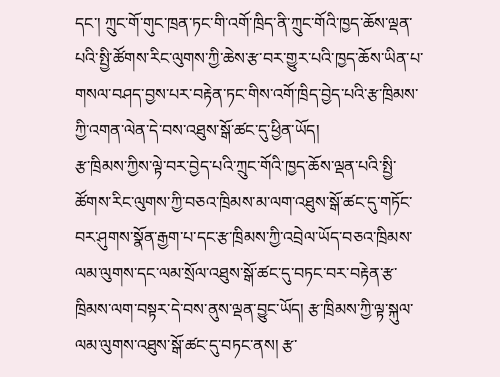དང་། ཀྲུང་གོ་གུང་ཁྲན་ཏང་གི་འགོ་ཁྲིད་ནི་ཀྲུང་གོའི་ཁྱད་ཆོས་ལྡན་པའི་སྤྱི་ཚོགས་རིང་ལུགས་ཀྱི་ཆེས་རྩ་བར་གྱུར་པའི་ཁྱད་ཆོས་ཡིན་པ་གསལ་བཤད་བྱས་པར་བརྟེན་ཏང་གིས་འགོ་ཁྲིད་བྱེད་པའི་རྩ་ཁྲིམས་ཀྱི་འགན་ལེན་དེ་བས་འཐུས་སྒོ་ཚང་དུ་ཕྱིན་ཡོད།
རྩ་ཁྲིམས་ཀྱིས་ལྟེ་བར་བྱེད་པའི་ཀྲུང་གོའི་ཁྱད་ཆོས་ལྡན་པའི་སྤྱི་ཚོགས་རིང་ལུགས་ཀྱི་བཅའ་ཁྲིམས་མ་ལག་འཐུས་སྒོ་ཚང་དུ་གཏོང་བར་ཤུགས་སྣོན་རྒྱག་པ་དང་རྩ་ཁྲིམས་ཀྱི་འབྲེལ་ཡོད་བཅའ་ཁྲིམས་ལམ་ལུགས་དང་ལམ་སྲོལ་འཐུས་སྒོ་ཚང་དུ་བཏང་བར་བརྟེན་རྩ་ཁྲིམས་ལག་བསྟར་དེ་བས་ནུས་ལྡན་བྱུང་ཡོད། རྩ་ཁྲིམས་ཀྱི་ལྟ་སྐུལ་ལམ་ལུགས་འཐུས་སྒོ་ཚང་དུ་བཏང་ནས། རྩ་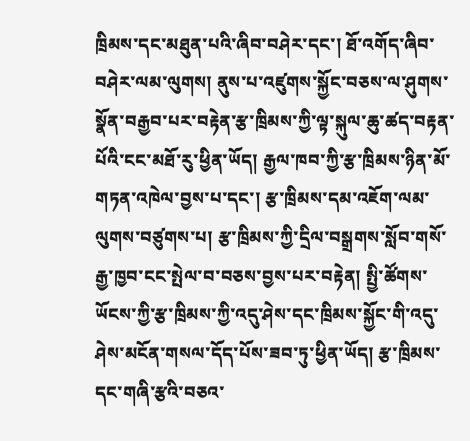ཁྲིམས་དང་མཐུན་པའི་ཞིབ་བཤེར་དང་། ཐོ་འགོད་ཞིབ་བཤེར་ལམ་ལུགས། ནུས་པ་འཛུགས་སྐྱོང་བཅས་ལ་ཤུགས་སྣོན་བརྒྱབ་པར་བརྟེན་རྩ་ཁྲིམས་ཀྱི་ལྟ་སྐུལ་ཆུ་ཚད་བརྟན་པོའི་ངང་མཐོ་རུ་ཕྱིན་ཡོད། རྒྱལ་ཁབ་ཀྱི་རྩ་ཁྲིམས་ཉིན་མོ་གཏན་འཁེལ་བྱས་པ་དང་། རྩ་ཁྲིམས་དམ་འཇོག་ལམ་ལུགས་བཙུགས་པ། རྩ་ཁྲིམས་ཀྱི་དྲིལ་བསྒྲགས་སློབ་གསོ་རྒྱ་ཁྱབ་ངང་སྤེལ་བ་བཅས་བྱས་པར་བརྟེན། སྤྱི་ཚོགས་ཡོངས་ཀྱི་རྩ་ཁྲིམས་ཀྱི་འདུ་ཤེས་དང་ཁྲིམས་སྐྱོང་གི་འདུ་ཤེས་མངོན་གསལ་དོད་པོས་ཟབ་ཏུ་ཕྱིན་ཡོད། རྩ་ཁྲིམས་དང་གཞི་རྩའི་བཅའ་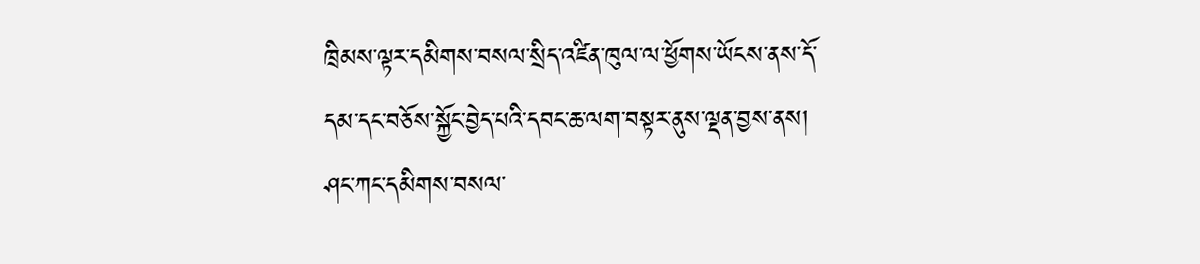ཁྲིམས་ལྟར་དམིགས་བསལ་སྲིད་འཛིན་ཁུལ་ལ་ཕྱོགས་ཡོངས་ནས་དོ་དམ་དང་བཅོས་སྐྱོང་བྱེད་པའི་དབང་ཆ་ལག་བསྟར་ནུས་ལྡན་བྱས་ནས། ཤང་ཀང་དམིགས་བསལ་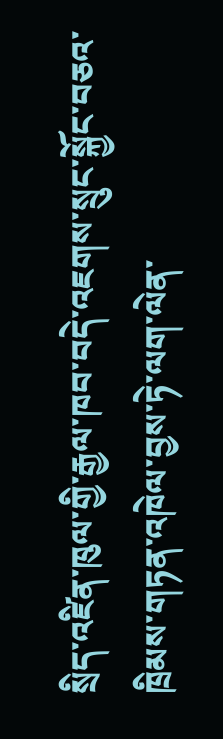སྲིད་འཛིན་ཁུལ་གྱི་རྒྱལ་ཁབ་བདེ་འཇགས་སྲུང་སྐྱོང་བཅའ་ཁྲིམས་གཏན་འཁེལ་བྱས་ཏེ་ལག་ལེན་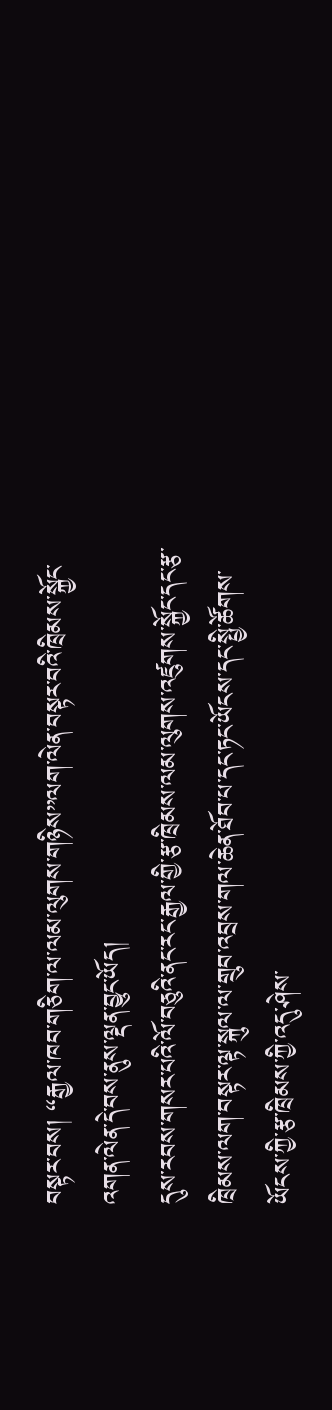བསྟར་བས། “རྒྱལ་ཁབ་གཅིག་ལ་ལམ་ལུགས་གཉིས”ལག་ལེན་བསྟར་བའི་ཁྲིམས་སྐྱོང་འགན་ལེན་དེ་བས་ནུས་ལྡན་བྱུང་ཡོད།
དུས་རབས་གསར་པའི་ལོ་བཅུའི་ནང་རང་རྒྱལ་གྱི་རྩ་ཁྲིམས་ལམ་ལུགས་འཛུགས་སྐྱོང་དང་རྩ་ཁྲིམས་ལག་བསྟར་ལྟ་སྐུལ་ལ་གྲུབ་འབྲས་གལ་ཆེན་ཐོབ་པ་དང་ཏང་ཡོངས་དང་སྤྱི་ཚོགས་ཡོངས་ཀྱི་རྩ་ཁྲིམས་ཀྱི་འདུ་ཤེས་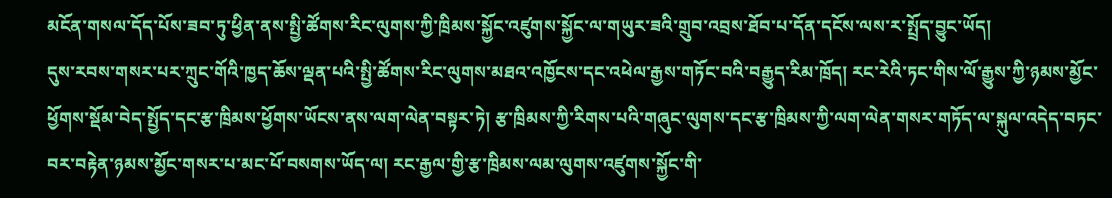མངོན་གསལ་དོད་པོས་ཟབ་ཏུ་ཕྱིན་ནས་སྤྱི་ཚོགས་རིང་ལུགས་ཀྱི་ཁྲིམས་སྐྱོང་འཛུགས་སྐྱོང་ལ་གཡུར་ཟའི་གྲུབ་འབྲས་ཐོབ་པ་དོན་དངོས་ལས་ར་སྤྲོད་བྱུང་ཡོད།
དུས་རབས་གསར་པར་ཀྲུང་གོའི་ཁྱད་ཆོས་ལྡན་པའི་སྤྱི་ཚོགས་རིང་ལུགས་མཐའ་འཁྱོངས་དང་འཕེལ་རྒྱས་གཏོང་བའི་བརྒྱུད་རིམ་ཁྲོད། རང་རེའི་ཏང་གིས་ལོ་རྒྱུས་ཀྱི་ཉམས་མྱོང་ཕྱོགས་སྡོམ་བེད་སྤྱོད་དང་རྩ་ཁྲིམས་ཕྱོགས་ཡོངས་ནས་ལག་ལེན་བསྟར་ཏེ། རྩ་ཁྲིམས་ཀྱི་རིགས་པའི་གཞུང་ལུགས་དང་རྩ་ཁྲིམས་ཀྱི་ལག་ལེན་གསར་གཏོད་ལ་སྐུལ་འདེད་བཏང་བར་བརྟེན་ཉམས་མྱོང་གསར་པ་མང་པོ་བསགས་ཡོད་ལ། རང་རྒྱལ་གྱི་རྩ་ཁྲིམས་ལམ་ལུགས་འཛུགས་སྐྱོང་གི་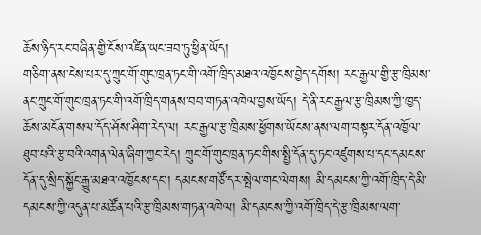ཆོས་ཉིད་རང་བཞིན་གྱི་ངོས་འཛིན་ཡང་ཟབ་ཏུ་ཕྱིན་ཡོད།
གཅིག་ནས་ངེས་པར་དུ་ཀྲུང་གོ་གུང་ཁྲན་ཏང་གི་འགོ་ཁྲིད་མཐའ་འཁྱོངས་བྱེད་དགོས། རང་རྒྱལ་གྱི་རྩ་ཁྲིམས་ནང་ཀྲུང་གོ་གུང་ཁྲན་ཏང་གི་འགོ་ཁྲིད་གནས་བབ་གཏན་འཁེལ་བྱས་ཡོད། དེ་ནི་རང་རྒྱལ་རྩ་ཁྲིམས་ཀྱི་ཁྱད་ཆོས་མངོན་གསལ་དོད་ཤོས་ཤིག་རེད་ལ། རང་རྒྱལ་རྩ་ཁྲིམས་ཕྱོགས་ཡོངས་ནས་ལག་བསྟར་དོན་འཁྱོལ་ཐུབ་པའི་རྩ་བའི་འགན་ལེན་ཞིག་ཀྱང་རེད། ཀྲུང་གོ་གུང་ཁྲན་ཏང་གིས་སྤྱི་དོན་དུ་ཏང་འཛུགས་པ་དང་དམངས་དོན་དུ་སྲིད་སྐྱོང་རྒྱུ་མཐའ་འཁྱོངས་དང་། དམངས་གཙོ་དར་སྤེལ་གང་ལེགས། མི་དམངས་ཀྱི་འགོ་ཁྲིད་དེ་མི་དམངས་ཀྱི་འདུན་པ་མཚོན་པའི་རྩ་ཁྲིམས་གཏན་འཁེལ། མི་དམངས་ཀྱི་འགོ་ཁྲིད་དེ་རྩ་ཁྲིམས་ལག་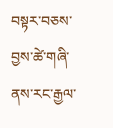བསྟར་བཅས་བྱས་ཚེ་གཞི་ནས་རང་རྒྱལ་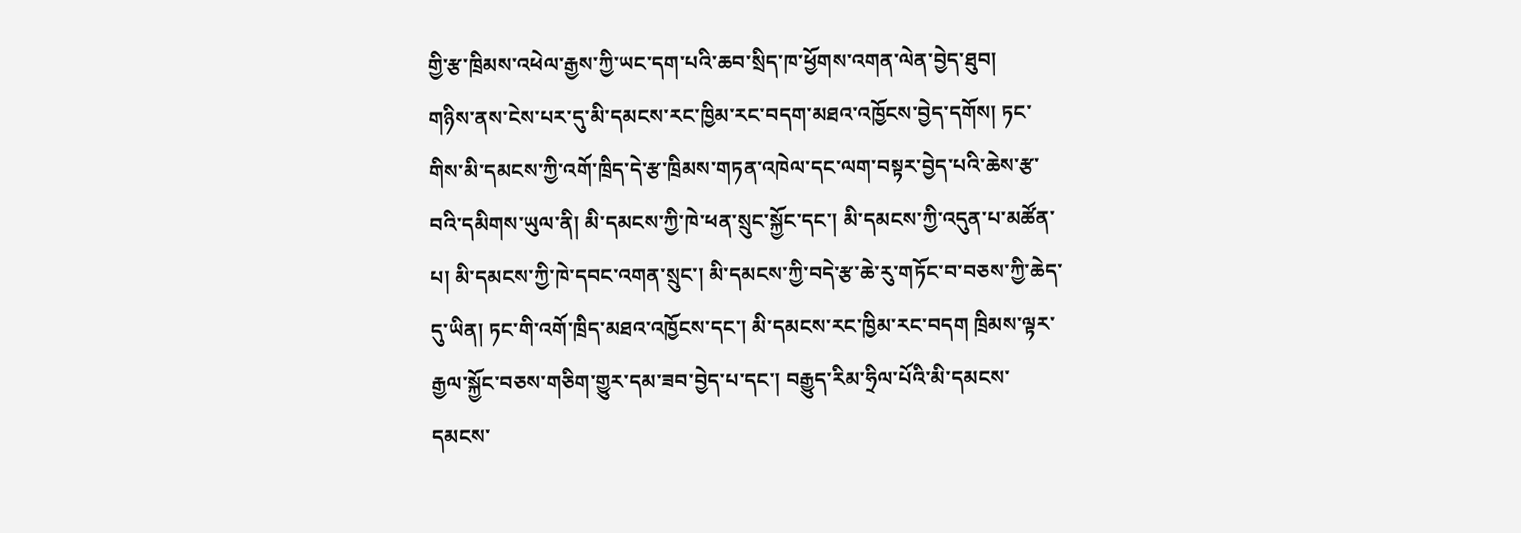གྱི་རྩ་ཁྲིམས་འཕེལ་རྒྱས་ཀྱི་ཡང་དག་པའི་ཆབ་སྲིད་ཁ་ཕྱོགས་འགན་ལེན་བྱེད་ཐུབ།
གཉིས་ནས་ངེས་པར་དུ་མི་དམངས་རང་ཁྱིམ་རང་བདག་མཐའ་འཁྱོངས་བྱེད་དགོས། ཏང་གིས་མི་དམངས་ཀྱི་འགོ་ཁྲིད་དེ་རྩ་ཁྲིམས་གཏན་འཁེལ་དང་ལག་བསྟར་བྱེད་པའི་ཆེས་རྩ་བའི་དམིགས་ཡུལ་ནི། མི་དམངས་ཀྱི་ཁེ་ཕན་སྲུང་སྐྱོང་དང་། མི་དམངས་ཀྱི་འདུན་པ་མཚོན་པ། མི་དམངས་ཀྱི་ཁེ་དབང་འགན་སྲུང་། མི་དམངས་ཀྱི་བདེ་རྩ་ཆེ་རུ་གཏོང་བ་བཅས་ཀྱི་ཆེད་དུ་ཡིན། ཏང་གི་འགོ་ཁྲིད་མཐའ་འཁྱོངས་དང་། མི་དམངས་རང་ཁྱིམ་རང་བདག ཁྲིམས་ལྟར་རྒྱལ་སྐྱོང་བཅས་གཅིག་གྱུར་དམ་ཟབ་བྱེད་པ་དང་། བརྒྱུད་རིམ་ཧྲིལ་པོའི་མི་དམངས་དམངས་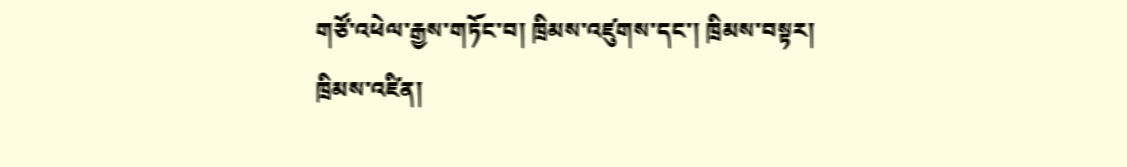གཙོ་འཕེལ་རྒྱས་གཏོང་བ། ཁྲིམས་འཛུགས་དང་། ཁྲིམས་བསྟར། ཁྲིམས་འཛིན།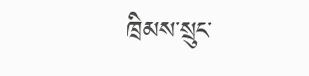ཁྲིམས་སྲུང་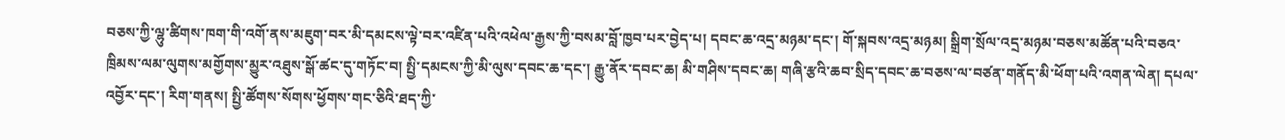བཅས་ཀྱི་ལྷུ་ཚིགས་ཁག་གི་འགོ་ནས་མཇུག་བར་མི་དམངས་ལྟེ་བར་འཛིན་པའི་འཕེལ་རྒྱས་ཀྱི་བསམ་བློ་ཁྱབ་པར་བྱེད་པ། དབང་ཆ་འདྲ་མཉམ་དང་། གོ་སྐབས་འདྲ་མཉམ། སྒྲིག་སྲོལ་འདྲ་མཉམ་བཅས་མཚོན་པའི་བཅའ་ཁྲིམས་ལམ་ལུགས་མགྱོགས་མྱུར་འཐུས་སྒོ་ཚང་དུ་གཏོང་བ། སྤྱི་དམངས་ཀྱི་མི་ལུས་དབང་ཆ་དང་། རྒྱུ་ནོར་དབང་ཆ། མི་གཤིས་དབང་ཆ། གཞི་རྩའི་ཆབ་སྲིད་དབང་ཆ་བཅས་ལ་བཙན་གནོད་མི་ཕོག་པའི་འགན་ལེན། དཔལ་འབྱོར་དང་། རིག་གནས། སྤྱི་ཚོགས་སོགས་ཕྱོགས་གང་ཅིའི་ཐད་ཀྱི་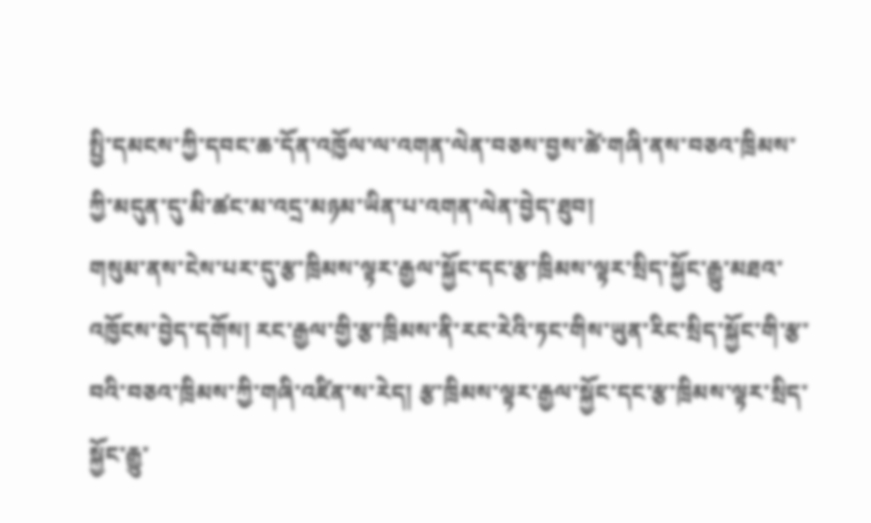སྤྱི་དམངས་ཀྱི་དབང་ཆ་དོན་འཁྱོལ་ལ་འགན་ལེན་བཅས་བྱས་ཚེ་གཞི་ནས་བཅའ་ཁྲིམས་ཀྱི་མདུན་དུ་མི་ཚང་མ་འདྲ་མཉམ་ཡིན་པ་འགན་ལེན་བྱེད་ཐུབ།
གསུམ་ནས་ངེས་པར་དུ་རྩ་ཁྲིམས་ལྟར་རྒྱལ་སྐྱོང་དང་རྩ་ཁྲིམས་ལྟར་སྲིད་སྐྱོང་རྒྱུ་མཐའ་འཁྱོངས་བྱེད་དགོས། རང་རྒྱལ་གྱི་རྩ་ཁྲིམས་ནི་རང་རེའི་ཏང་གིས་ཡུན་རིང་སྲིད་སྐྱོང་གི་རྩ་བའི་བཅའ་ཁྲིམས་ཀྱི་གཞི་འཛིན་ས་རེད། རྩ་ཁྲིམས་ལྟར་རྒྱལ་སྐྱོང་དང་རྩ་ཁྲིམས་ལྟར་སྲིད་སྐྱོང་རྒྱུ་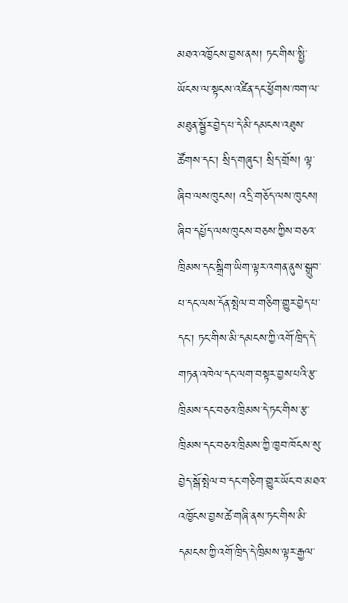མཐའ་འཁྱོངས་བྱས་ནས། ཏང་གིས་སྤྱི་ཡོངས་ལ་སྟངས་འཛིན་དང་ཕྱོགས་ཁག་ལ་མཐུན་སྦྱོར་བྱེད་པ་དེ་མི་དམངས་འཐུས་ཚོགས་དང་། སྲིད་གཞུང་། སྲིད་གྲོས། ལྟ་ཞིབ་ལས་ཁུངས། འདྲི་གཅོད་ལས་ཁུངས། ཞིབ་དཔྱོད་ལས་ཁུངས་བཅས་ཀྱིས་བཅའ་ཁྲིམས་དང་སྒྲིག་ཡིག་ལྟར་འགན་ནུས་སྒྲུབ་པ་དང་ལས་དོན་སྤེལ་བ་གཅིག་གྱུར་བྱེད་པ་དང་། ཏང་གིས་མི་དམངས་ཀྱི་འགོ་ཁྲིད་དེ་གཏན་འཁེལ་དང་ལག་བསྟར་བྱས་པའི་རྩ་ཁྲིམས་དང་བཅའ་ཁྲིམས་དེ་ཏང་གིས་རྩ་ཁྲིམས་དང་བཅའ་ཁྲིམས་ཀྱི་ཁྱབ་ཁོངས་སུ་བྱེད་སྒོ་སྤེལ་བ་དང་གཅིག་གྱུར་ཡོང་བ་མཐའ་འཁྱོངས་བྱས་ཚེ་གཞི་ནས་ཏང་གིས་མི་དམངས་ཀྱི་འགོ་ཁྲིད་དེ་ཁྲིམས་ལྟར་རྒྱལ་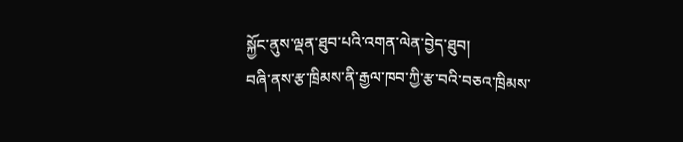སྐྱོང་ནུས་ལྡན་ཐུབ་པའི་འགན་ལེན་བྱེད་ཐུབ།
བཞི་ནས་རྩ་ཁྲིམས་ནི་རྒྱལ་ཁབ་ཀྱི་རྩ་བའི་བཅའ་ཁྲིམས་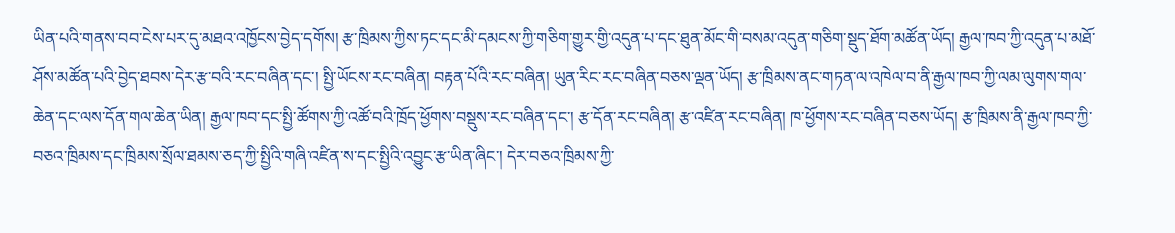ཡིན་པའི་གནས་བབ་ངེས་པར་དུ་མཐའ་འཁྱོངས་བྱེད་དགོས། རྩ་ཁྲིམས་ཀྱིས་ཏང་དང་མི་དམངས་ཀྱི་གཅིག་གྱུར་གྱི་འདུན་པ་དང་ཐུན་མོང་གི་བསམ་འདུན་གཅིག་སྡུད་ཐོག་མཚོན་ཡོད། རྒྱལ་ཁབ་ཀྱི་འདུན་པ་མཐོ་ཤོས་མཚོན་པའི་བྱེད་ཐབས་དེར་རྩ་བའི་རང་བཞིན་དང་། སྤྱི་ཡོངས་རང་བཞིན། བརྟན་པོའི་རང་བཞིན། ཡུན་རིང་རང་བཞིན་བཅས་ལྡན་ཡོད། རྩ་ཁྲིམས་ནང་གཏན་ལ་འཁེལ་བ་ནི་རྒྱལ་ཁབ་ཀྱི་ལམ་ལུགས་གལ་ཆེན་དང་ལས་དོན་གལ་ཆེན་ཡིན། རྒྱལ་ཁབ་དང་སྤྱི་ཚོགས་ཀྱི་འཚོ་བའི་ཁྲོད་ཕྱོགས་བསྡུས་རང་བཞིན་དང་། རྩ་དོན་རང་བཞིན། རྩ་འཛིན་རང་བཞིན། ཁ་ཕྱོགས་རང་བཞིན་བཅས་ཡོད། རྩ་ཁྲིམས་ནི་རྒྱལ་ཁབ་ཀྱི་བཅའ་ཁྲིམས་དང་ཁྲིམས་སྲོལ་ཐམས་ཅད་ཀྱི་སྤྱིའི་གཞི་འཛིན་ས་དང་སྤྱིའི་འབྱུང་རྩ་ཡིན་ཞིང་། དེར་བཅའ་ཁྲིམས་ཀྱི་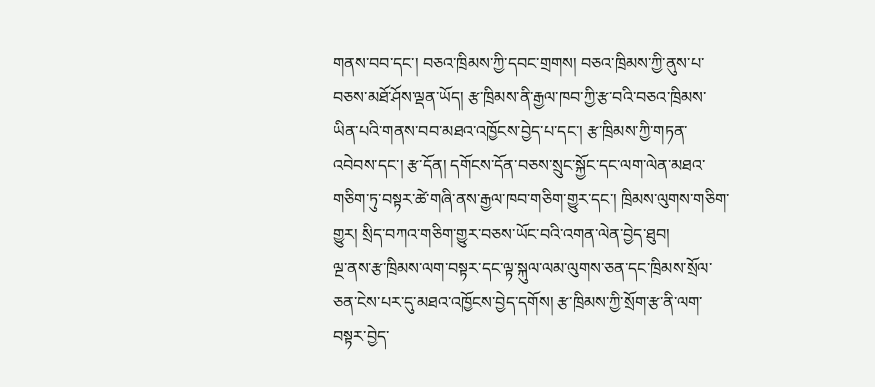གནས་བབ་དང་། བཅའ་ཁྲིམས་ཀྱི་དབང་གྲགས། བཅའ་ཁྲིམས་ཀྱི་ནུས་པ་བཅས་མཐོ་ཤོས་ལྡན་ཡོད། རྩ་ཁྲིམས་ནི་རྒྱལ་ཁབ་ཀྱི་རྩ་བའི་བཅའ་ཁྲིམས་ཡིན་པའི་གནས་བབ་མཐའ་འཁྱོངས་བྱེད་པ་དང་། རྩ་ཁྲིམས་ཀྱི་གཏན་འབེབས་དང་། རྩ་དོན། དགོངས་དོན་བཅས་སྲུང་སྐྱོང་དང་ལག་ལེན་མཐའ་གཅིག་ཏུ་བསྟར་ཚེ་གཞི་ནས་རྒྱལ་ཁབ་གཅིག་གྱུར་དང་། ཁྲིམས་ལུགས་གཅིག་གྱུར། སྲིད་བཀའ་གཅིག་གྱུར་བཅས་ཡོང་བའི་འགན་ལེན་བྱེད་ཐུབ།
ལྔ་ནས་རྩ་ཁྲིམས་ལག་བསྟར་དང་ལྟ་སྐུལ་ལམ་ལུགས་ཅན་དང་ཁྲིམས་སྲོལ་ཅན་ངེས་པར་དུ་མཐའ་འཁྱོངས་བྱེད་དགོས། རྩ་ཁྲིམས་ཀྱི་སྲོག་རྩ་ནི་ལག་བསྟར་བྱེད་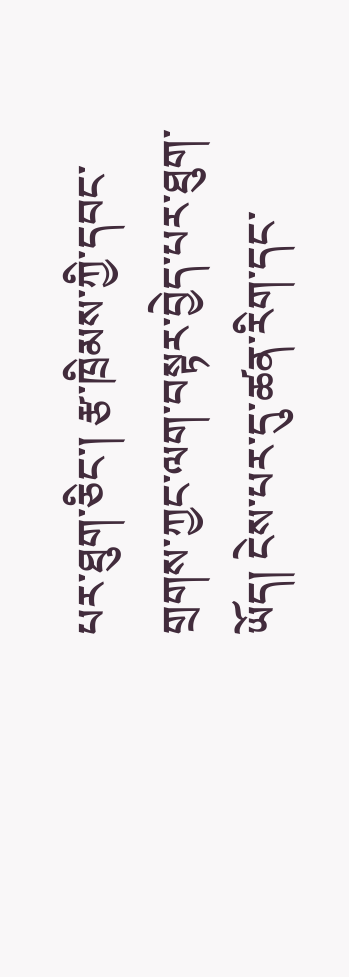པར་ཐུག་ཅིང་། རྩ་ཁྲིམས་ཀྱི་དབང་གྲགས་ཀྱང་ལག་བསྟར་བྱེད་པར་ཐུག་ཡོད། ངེས་པར་དུ་ཚན་རིག་དང་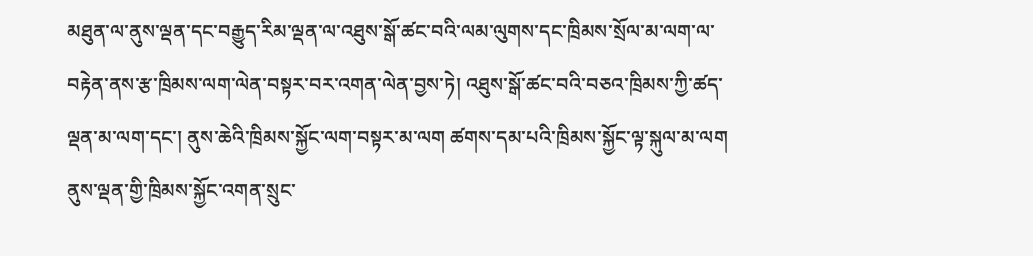མཐུན་ལ་ནུས་ལྡན་དང་བརྒྱུད་རིམ་ལྡན་ལ་འཐུས་སྒོ་ཚང་བའི་ལམ་ལུགས་དང་ཁྲིམས་སྲོལ་མ་ལག་ལ་བརྟེན་ནས་རྩ་ཁྲིམས་ལག་ལེན་བསྟར་བར་འགན་ལེན་བྱས་ཏེ། འཐུས་སྒོ་ཚང་བའི་བཅའ་ཁྲིམས་ཀྱི་ཚད་ལྡན་མ་ལག་དང་། ནུས་ཆེའི་ཁྲིམས་སྐྱོང་ལག་བསྟར་མ་ལག ཚགས་དམ་པའི་ཁྲིམས་སྐྱོང་ལྟ་སྐུལ་མ་ལག ནུས་ལྡན་གྱི་ཁྲིམས་སྐྱོང་འགན་སྲུང་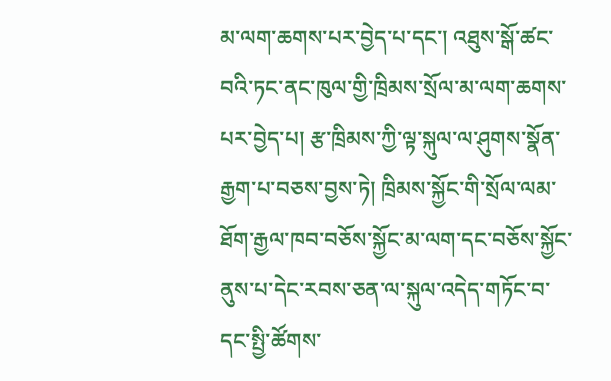མ་ལག་ཆགས་པར་བྱེད་པ་དང་། འཐུས་སྒོ་ཚང་བའི་ཏང་ནང་ཁུལ་གྱི་ཁྲིམས་སྲོལ་མ་ལག་ཆགས་པར་བྱེད་པ། རྩ་ཁྲིམས་ཀྱི་ལྟ་སྐུལ་ལ་ཤུགས་སྣོན་རྒྱག་པ་བཅས་བྱས་ཏེ། ཁྲིམས་སྐྱོང་གི་སྲོལ་ལམ་ཐོག་རྒྱལ་ཁབ་བཅོས་སྐྱོང་མ་ལག་དང་བཅོས་སྐྱོང་ནུས་པ་དེང་རབས་ཅན་ལ་སྐུལ་འདེད་གཏོང་བ་དང་སྤྱི་ཚོགས་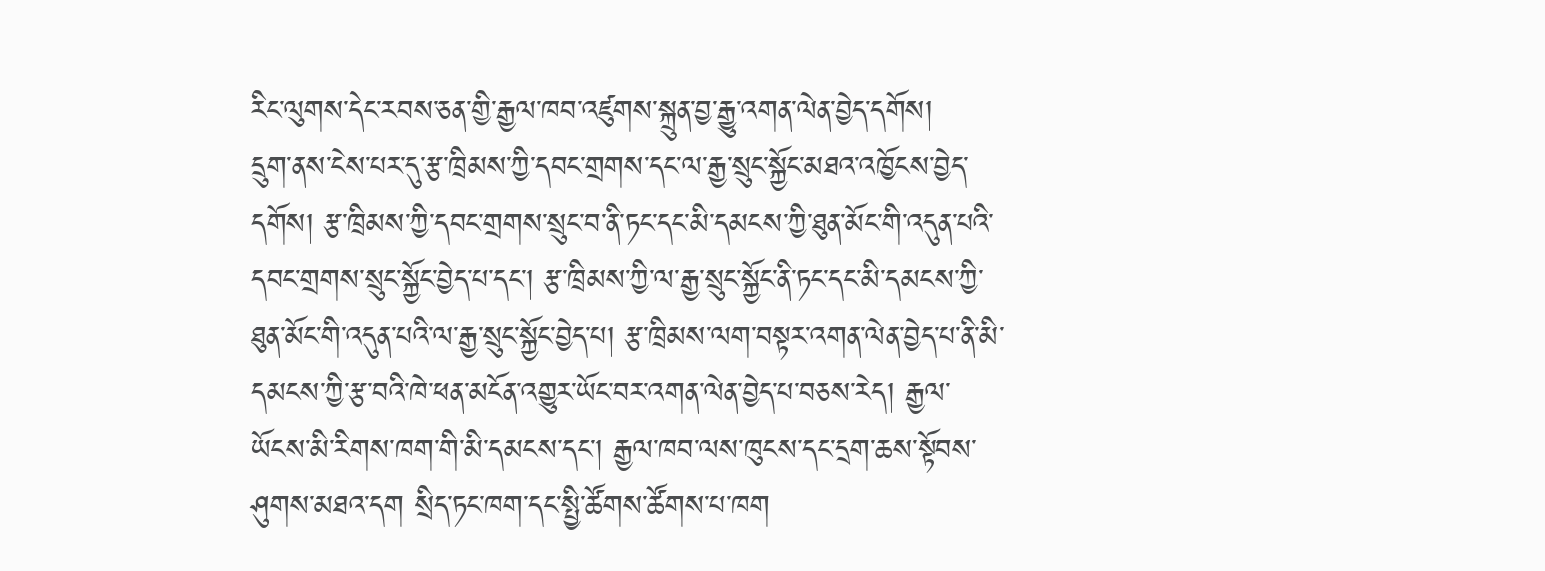རིང་ལུགས་དེང་རབས་ཅན་གྱི་རྒྱལ་ཁབ་འཛུགས་སྐྲུན་བྱ་རྒྱུ་འགན་ལེན་བྱེད་དགོས།
དྲུག་ནས་ངེས་པར་དུ་རྩ་ཁྲིམས་ཀྱི་དབང་གྲགས་དང་ལ་རྒྱ་སྲུང་སྐྱོང་མཐའ་འཁྱོངས་བྱེད་དགོས། རྩ་ཁྲིམས་ཀྱི་དབང་གྲགས་སྲུང་བ་ནི་ཏང་དང་མི་དམངས་ཀྱི་ཐུན་མོང་གི་འདུན་པའི་དབང་གྲགས་སྲུང་སྐྱོང་བྱེད་པ་དང་། རྩ་ཁྲིམས་ཀྱི་ལ་རྒྱ་སྲུང་སྐྱོང་ནི་ཏང་དང་མི་དམངས་ཀྱི་ཐུན་མོང་གི་འདུན་པའི་ལ་རྒྱ་སྲུང་སྐྱོང་བྱེད་པ། རྩ་ཁྲིམས་ལག་བསྟར་འགན་ལེན་བྱེད་པ་ནི་མི་དམངས་ཀྱི་རྩ་བའི་ཁེ་ཕན་མངོན་འགྱུར་ཡོང་བར་འགན་ལེན་བྱེད་པ་བཅས་རེད། རྒྱལ་ཡོངས་མི་རིགས་ཁག་གི་མི་དམངས་དང་། རྒྱལ་ཁབ་ལས་ཁུངས་དང་དྲག་ཆས་སྟོབས་ཤུགས་མཐའ་དག སྲིད་ཏང་ཁག་དང་སྤྱི་ཚོགས་ཚོགས་པ་ཁག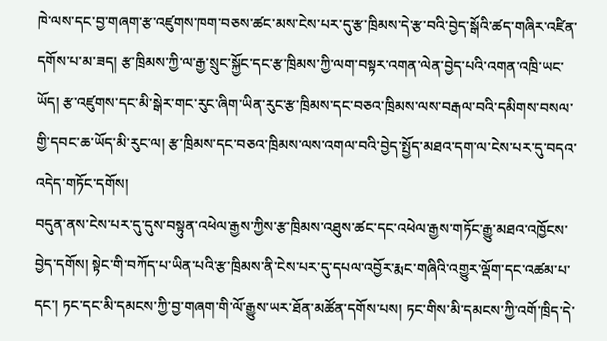ཁེ་ལས་དང་བྱ་གཞག་རྩ་འཛུགས་ཁག་བཅས་ཚང་མས་ངེས་པར་དུ་རྩ་ཁྲིམས་དེ་རྩ་བའི་བྱེད་སྒོའི་ཚད་གཞིར་འཛིན་དགོས་པ་མ་ཟད། རྩ་ཁྲིམས་ཀྱི་ལ་རྒྱ་སྲུང་སྐྱོང་དང་རྩ་ཁྲིམས་ཀྱི་ལག་བསྟར་འགན་ལེན་བྱེད་པའི་འགན་འཁྲི་ཡང་ཡོད། རྩ་འཛུགས་དང་མི་སྒེར་གང་རུང་ཞིག་ཡིན་རུང་རྩ་ཁྲིམས་དང་བཅའ་ཁྲིམས་ལས་བརྒལ་བའི་དམིགས་བསལ་གྱི་དབང་ཆ་ཡོད་མི་རུང་ལ། རྩ་ཁྲིམས་དང་བཅའ་ཁྲིམས་ལས་འགལ་བའི་བྱེད་སྤྱོད་མཐའ་དག་ལ་ངེས་པར་དུ་བདའ་འདེད་གཏོང་དགོས།
བདུན་ནས་ངེས་པར་དུ་དུས་བསྟུན་འཕེལ་རྒྱས་ཀྱིས་རྩ་ཁྲིམས་འཐུས་ཚང་དང་འཕེལ་རྒྱས་གཏོང་རྒྱུ་མཐའ་འཁྱོངས་བྱེད་དགོས། སྟེང་གི་བཀོད་པ་ཡིན་པའི་རྩ་ཁྲིམས་ནི་ངེས་པར་དུ་དཔལ་འབྱོར་རྨང་གཞིའི་འགྱུར་ལྡོག་དང་འཚམ་པ་དང་། ཏང་དང་མི་དམངས་ཀྱི་བྱ་གཞག་གི་ལོ་རྒྱུས་ཡར་ཐོན་མཚོན་དགོས་པས། ཏང་གིས་མི་དམངས་ཀྱི་འགོ་ཁྲིད་དེ་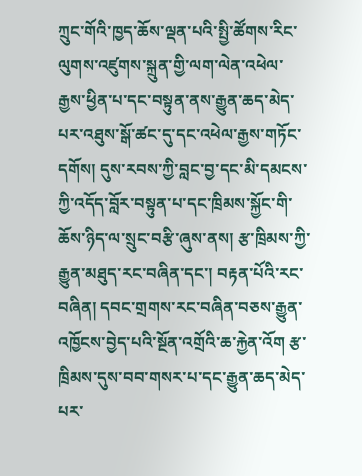ཀྲུང་གོའི་ཁྱད་ཆོས་ལྡན་པའི་སྤྱི་ཚོགས་རིང་ལུགས་འཛུགས་སྐྲུན་གྱི་ལག་ལེན་འཕེལ་རྒྱས་ཕྱིན་པ་དང་བསྟུན་ནས་རྒྱུན་ཆད་མེད་པར་འཐུས་སྒོ་ཚང་དུ་དང་འཕེལ་རྒྱས་གཏོང་དགོས། དུས་རབས་ཀྱི་བླང་བྱ་དང་མི་དམངས་ཀྱི་འདོད་བློར་བསྟུན་པ་དང་ཁྲིམས་སྐྱོང་གི་ཆོས་ཉིད་ལ་སྲུང་བརྩི་ཞུས་ནས། རྩ་ཁྲིམས་ཀྱི་རྒྱུན་མཐུད་རང་བཞིན་དང་། བརྟན་པོའི་རང་བཞིན། དབང་གྲགས་རང་བཞིན་བཅས་རྒྱུན་འཁྱོངས་བྱེད་པའི་སྔོན་འགྲོའི་ཆ་རྐྱེན་འོག རྩ་ཁྲིམས་དུས་བབ་གསར་པ་དང་རྒྱུན་ཆད་མེད་པར་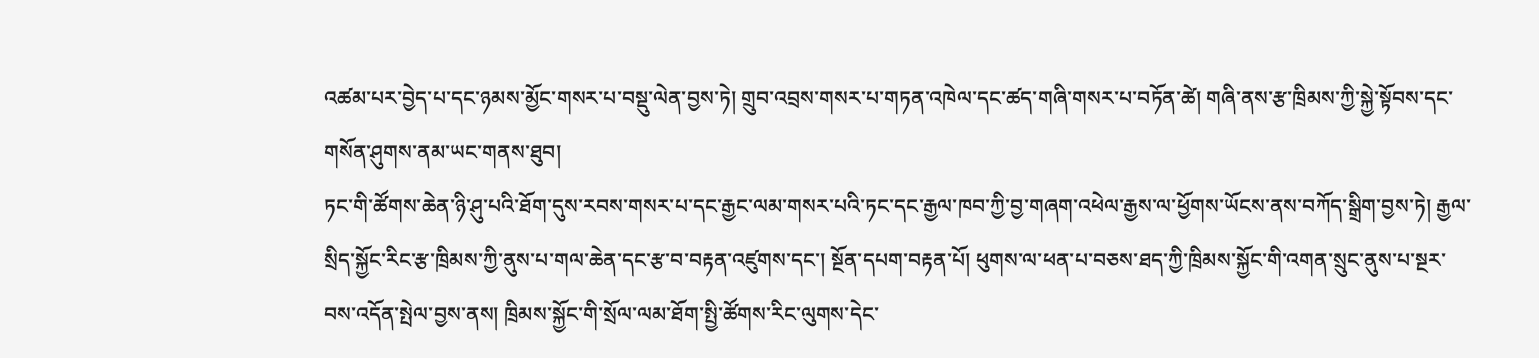འཚམ་པར་བྱེད་པ་དང་ཉམས་མྱོང་གསར་པ་བསྡུ་ལེན་བྱས་ཏེ། གྲུབ་འབྲས་གསར་པ་གཏན་འཁེལ་དང་ཚད་གཞི་གསར་པ་བཏོན་ཚེ། གཞི་ནས་རྩ་ཁྲིམས་ཀྱི་སྐྱེ་སྟོབས་དང་གསོན་ཤུགས་ནམ་ཡང་གནས་ཐུབ།
ཏང་གི་ཚོགས་ཆེན་ཉི་ཤུ་པའི་ཐོག་དུས་རབས་གསར་པ་དང་རྒྱང་ལམ་གསར་པའི་ཏང་དང་རྒྱལ་ཁབ་ཀྱི་བྱ་གཞག་འཕེལ་རྒྱས་ལ་ཕྱོགས་ཡོངས་ནས་བཀོད་སྒྲིག་བྱས་ཏེ། རྒྱལ་སྲིད་སྐྱོང་རིང་རྩ་ཁྲིམས་ཀྱི་ནུས་པ་གལ་ཆེན་དང་རྩ་བ་བརྟན་འཛུགས་དང་། སྔོན་དཔག་བརྟན་པོ། ཕུགས་ལ་ཕན་པ་བཅས་ཐད་ཀྱི་ཁྲིམས་སྐྱོང་གི་འགན་སྲུང་ནུས་པ་སྔར་བས་འདོན་སྤེལ་བྱས་ནས། ཁྲིམས་སྐྱོང་གི་སྲོལ་ལམ་ཐོག་སྤྱི་ཚོགས་རིང་ལུགས་དེང་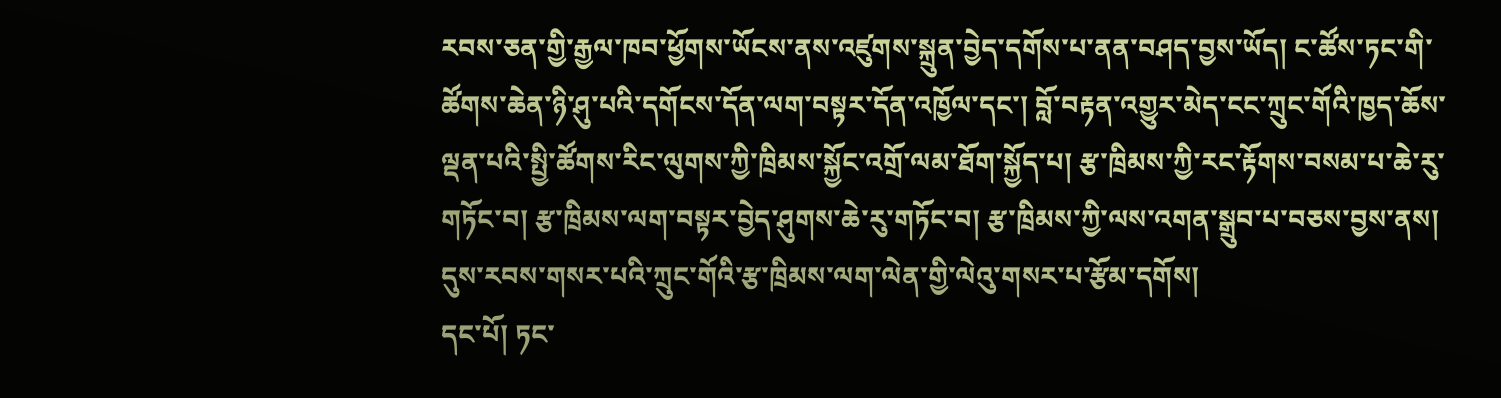རབས་ཅན་གྱི་རྒྱལ་ཁབ་ཕྱོགས་ཡོངས་ནས་འཛུགས་སྐྲུན་བྱེད་དགོས་པ་ནན་བཤད་བྱས་ཡོད། ང་ཚོས་ཏང་གི་ཚོགས་ཆེན་ཉི་ཤུ་པའི་དགོངས་དོན་ལག་བསྟར་དོན་འཁྱོལ་དང་། བློ་བརྟན་འགྱུར་མེད་ངང་ཀྲུང་གོའི་ཁྱད་ཆོས་ལྡན་པའི་སྤྱི་ཚོགས་རིང་ལུགས་ཀྱི་ཁྲིམས་སྐྱོང་འགྲོ་ལམ་ཐོག་སྐྱོད་པ། རྩ་ཁྲིམས་ཀྱི་རང་རྟོགས་བསམ་པ་ཆེ་རུ་གཏོང་བ། རྩ་ཁྲིམས་ལག་བསྟར་བྱེད་ཤུགས་ཆེ་རུ་གཏོང་བ། རྩ་ཁྲིམས་ཀྱི་ལས་འགན་སྒྲུབ་པ་བཅས་བྱས་ནས། དུས་རབས་གསར་པའི་ཀྲུང་གོའི་རྩ་ཁྲིམས་ལག་ལེན་གྱི་ལེའུ་གསར་པ་རྩོམ་དགོས།
དང་པོ། ཏང་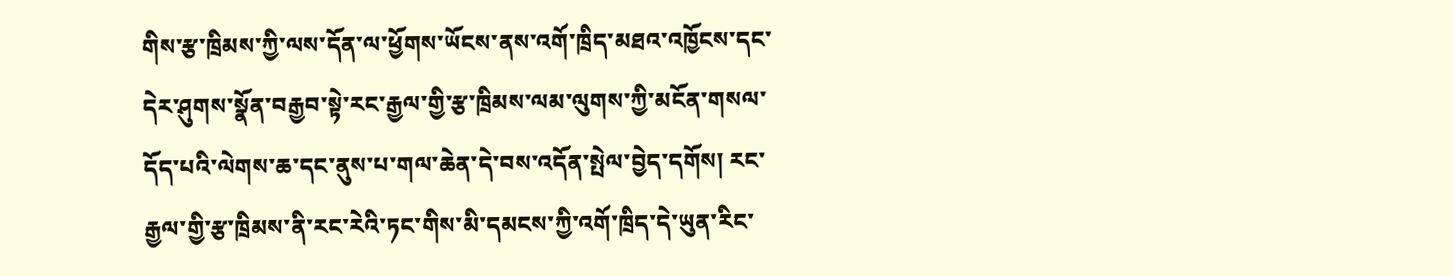གིས་རྩ་ཁྲིམས་ཀྱི་ལས་དོན་ལ་ཕྱོགས་ཡོངས་ནས་འགོ་ཁྲིད་མཐའ་འཁྱོངས་དང་དེར་ཤུགས་སྣོན་བརྒྱབ་སྟེ་རང་རྒྱལ་གྱི་རྩ་ཁྲིམས་ལམ་ལུགས་ཀྱི་མངོན་གསལ་དོད་པའི་ལེགས་ཆ་དང་ནུས་པ་གལ་ཆེན་དེ་བས་འདོན་སྤེལ་བྱེད་དགོས། རང་རྒྱལ་གྱི་རྩ་ཁྲིམས་ནི་རང་རེའི་ཏང་གིས་མི་དམངས་ཀྱི་འགོ་ཁྲིད་དེ་ཡུན་རིང་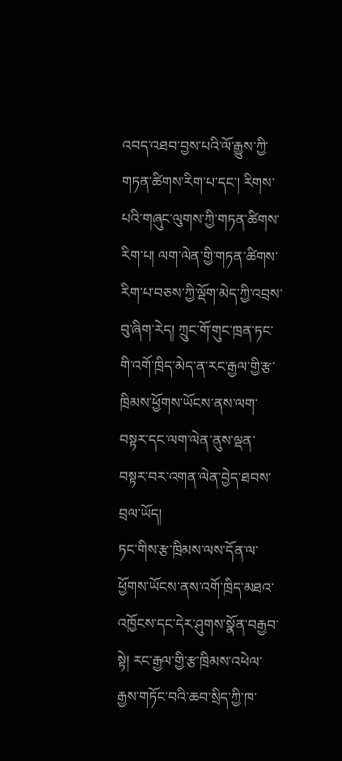འབད་འཐབ་བྱས་པའི་ལོ་རྒྱུས་ཀྱི་གཏན་ཚིགས་རིག་པ་དང་། རིགས་པའི་གཞུང་ལུགས་ཀྱི་གཏན་ཚིགས་རིག་པ། ལག་ལེན་གྱི་གཏན་ཚིགས་རིག་པ་བཅས་ཀྱི་ལྡོག་མེད་ཀྱི་འབྲས་བུ་ཞིག་རེད། ཀྲུང་གོ་གུང་ཁྲན་ཏང་གི་འགོ་ཁྲིད་མེད་ན་རང་རྒྱལ་གྱི་རྩ་ཁྲིམས་ཕྱོགས་ཡོངས་ནས་ལག་བསྟར་དང་ལག་ལེན་ནུས་ལྡན་བསྟར་བར་འགན་ལེན་བྱེད་ཐབས་བྲལ་ཡོད།
ཏང་གིས་རྩ་ཁྲིམས་ལས་དོན་ལ་ཕྱོགས་ཡོངས་ནས་འགོ་ཁྲིད་མཐའ་འཁྱོངས་དང་དེར་ཤུགས་སྣོན་བརྒྱབ་སྟེ། རང་རྒྱལ་གྱི་རྩ་ཁྲིམས་འཕེལ་རྒྱས་གཏོང་བའི་ཆབ་སྲིད་ཀྱི་ཁ་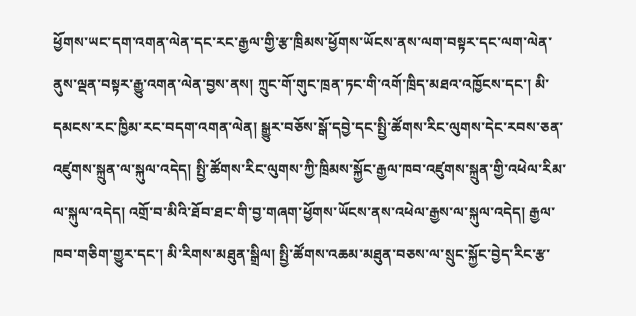ཕྱོགས་ཡང་དག་འགན་ལེན་དང་རང་རྒྱལ་གྱི་རྩ་ཁྲིམས་ཕྱོགས་ཡོངས་ནས་ལག་བསྟར་དང་ལག་ལེན་ནུས་ལྡན་བསྟར་རྒྱུ་འགན་ལེན་བྱས་ནས། ཀྲུང་གོ་གུང་ཁྲན་ཏང་གི་འགོ་ཁྲིད་མཐའ་འཁྱོངས་དང་། མི་དམངས་རང་ཁྱིམ་རང་བདག་འགན་ལེན། སྒྱུར་བཅོས་སྒོ་དབྱེ་དང་སྤྱི་ཚོགས་རིང་ལུགས་དེང་རབས་ཅན་འཛུགས་སྐྲུན་ལ་སྐུལ་འདེད། སྤྱི་ཚོགས་རིང་ལུགས་ཀྱི་ཁྲིམས་སྐྱོང་རྒྱལ་ཁབ་འཛུགས་སྐྲུན་གྱི་འཕེལ་རིམ་ལ་སྐུལ་འདེད། འགྲོ་བ་མིའི་ཐོབ་ཐང་གི་བྱ་གཞག་ཕྱོགས་ཡོངས་ནས་འཕེལ་རྒྱས་ལ་སྐུལ་འདེད། རྒྱལ་ཁབ་གཅིག་གྱུར་དང་། མི་རིགས་མཐུན་སྒྲིལ། སྤྱི་ཚོགས་འཆམ་མཐུན་བཅས་ལ་སྲུང་སྐྱོང་བྱེད་རིང་རྩ་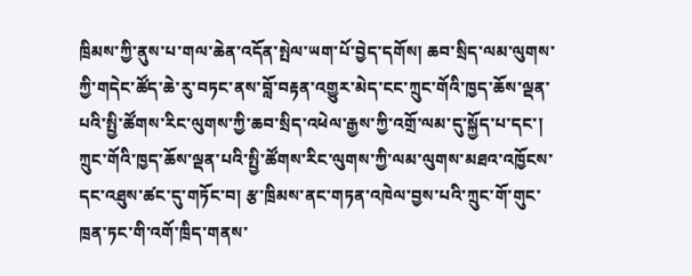ཁྲིམས་ཀྱི་ནུས་པ་གལ་ཆེན་འདོན་སྤེལ་ཡག་པོ་བྱེད་དགོས། ཆབ་སྲིད་ལམ་ལུགས་ཀྱི་གདེང་ཚོད་ཆེ་རུ་བཏང་ནས་བློ་བརྟན་འགྱུར་མེད་ངང་ཀྲུང་གོའི་ཁྱད་ཆོས་ལྡན་པའི་སྤྱི་ཚོགས་རིང་ལུགས་ཀྱི་ཆབ་སྲིད་འཕེལ་རྒྱས་ཀྱི་འགྲོ་ལམ་དུ་སྐྱོད་པ་དང་། ཀྲུང་གོའི་ཁྱད་ཆོས་ལྡན་པའི་སྤྱི་ཚོགས་རིང་ལུགས་ཀྱི་ལམ་ལུགས་མཐའ་འཁྱོངས་དང་འཐུས་ཚང་དུ་གཏོང་བ། རྩ་ཁྲིམས་ནང་གཏན་འཁེལ་བྱས་པའི་ཀྲུང་གོ་གུང་ཁྲན་ཏང་གི་འགོ་ཁྲིད་གནས་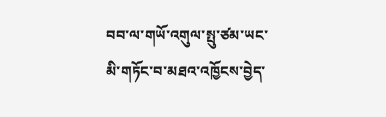བབ་ལ་གཡོ་འགུལ་སྤུ་ཙམ་ཡང་མི་གཏོང་བ་མཐའ་འཁྱོངས་བྱེད་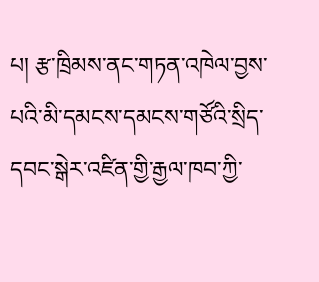པ། རྩ་ཁྲིམས་ནང་གཏན་འཁེལ་བྱས་པའི་མི་དམངས་དམངས་གཙོའི་སྲིད་དབང་སྒེར་འཛིན་གྱི་རྒྱལ་ཁབ་ཀྱི་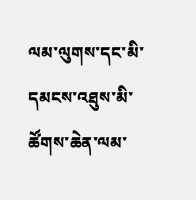ལམ་ལུགས་དང་མི་དམངས་འཐུས་མི་ཚོགས་ཆེན་ལམ་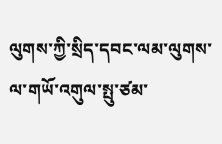ལུགས་ཀྱི་སྲིད་དབང་ལམ་ལུགས་ལ་གཡོ་འགུལ་སྤུ་ཙམ་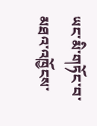ཡང་མི་གཏོང་བ་མཐའ་འཁྱོངས་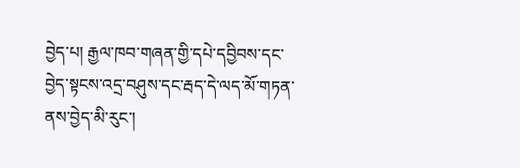བྱེད་པ། རྒྱལ་ཁབ་གཞན་གྱི་དཔེ་དབྱིབས་དང་བྱེད་སྟངས་འདྲ་བཤུས་དང་རྦད་དེ་ལད་མོ་གཏན་ནས་བྱེད་མི་རུང་།